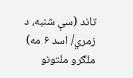تاند (سې شنبه، د زمري/ اسد ۶ مه) ملګرو ملتونو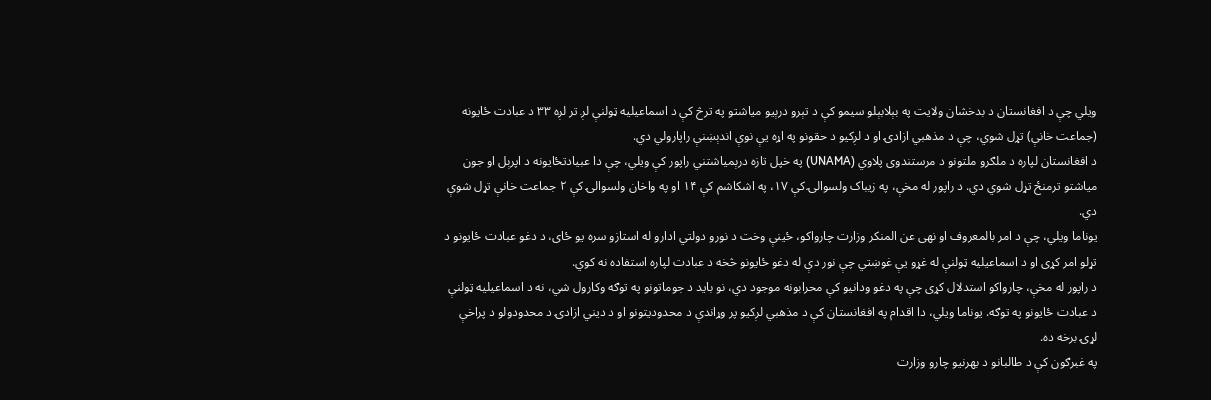ویلي چې د افغانستان د بدخشان ولایت په بېلابېلو سیمو کې د تېرو درېیو میاشتو په ترڅ کې د اسماعیلیه ټولنې لږ تر لږه ۳۳ د عبادت ځایونه (جماعت خانې) تړل شوي، چې د مذهبي ازادۍ او د لږکیو د حقونو په اړه یې نوې اندېښنې راپارولي دي.
د افغانستان لپاره د ملګرو ملتونو د مرستندوی پلاوي (UNAMA) په خپل تازه درېمیاشتني راپور کې ویلي، چې دا عبیادتځایونه د اپرېل او جون میاشتو ترمنځ تړل شوي دي. د راپور له مخې، په زیباک ولسوالۍ کې ۱۷، په اشکاشم کې ۱۴ او په واخان ولسوالۍ کې ۲ جماعت خانې تړل شوې دي.
یوناما ویلي، چې د امر بالمعروف او نهی عن المنکر وزارت چارواکو، ځینې وخت د نورو دولتي ادارو له استازو سره یو ځای، د دغو عبادت ځایونو د تړلو امر کړی او د اسماعیلیه ټولنې له غړو یې غوښتي چې نور دې له دغو ځایونو څخه د عبادت لپاره استفاده نه کوي.
د راپور له مخې، چارواکو استدلال کړی چې په دغو ودانیو کې محرابونه موجود دي، نو باید د جوماتونو په توګه وکارول شي، نه د اسماعیلیه ټولنې د عبادت ځایونو په توګه. یوناما ویلي، دا اقدام په افغانستان کې د مذهبي لږکیو پر وړاندې د محدودیتونو او د دیني ازادۍ د محدودولو د پراخې لړۍ برخه ده.
په غبرګون کې د طالبانو د بهرنیو چارو وزارت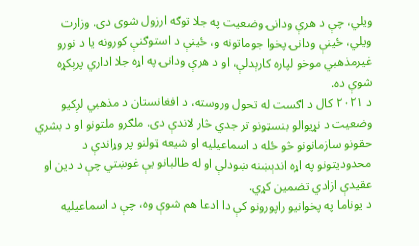ویلي، چې د هرې ودانۍ وضعیت په جلا توګه ارزول شوی دی. وزارت ویلي، ځینې ودانۍ پخوا جوماتونه و، ځینې د استوګنې کورونه یا د نورو غیرمذهبي موخو لپاره کارېدلې، او د هرې ودانۍ په اړه جلا اداري پرېکړه شوې ده.
د ۲۰۲۱ کال د اګست له تحول وروسته، د افغانستان د مذهبي لږکیو وضعیت د نړیوالو بنسټونو تر جدي څار لاندې دی. ملګرو ملتونو او د بشري حقونو سازمانونو څو ځله د اسماعیلیه او شیعه ټولنو پر وړاندې د محدودیتونو په اړه اندېښنه ښودلې او له طالبانو یې غوښتي چې د دین او عقیدې ازادي تضمین کړي.
د یوناما په پخوانیو راپورونو کې دا ادعا هم شوې وه، چې د اسماعیلیه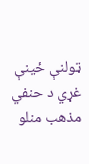ټولنې ځینې غړي د حنفي مذهب منلو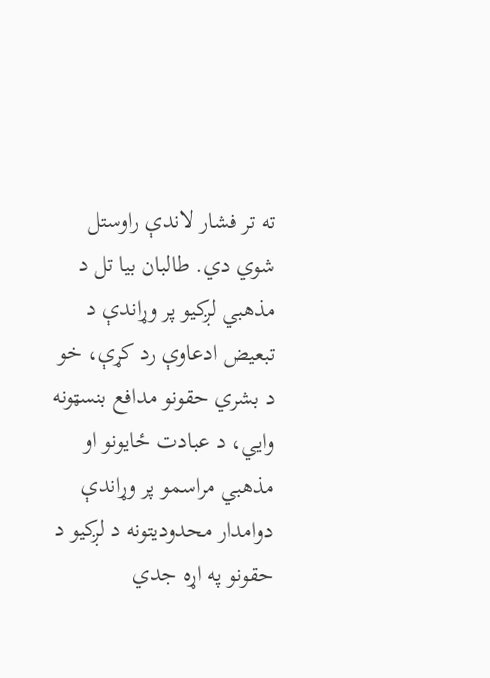ته تر فشار لاندې راوستل شوي دي. طالبان بیا تل د مذهبي لږکیو پر وړاندې د تبعیض ادعاوې رد کړې، خو د بشري حقونو مدافع بنسټونه وایي، د عبادت ځایونو او مذهبي مراسمو پر وړاندې دوامدار محدودیتونه د لږکیو د حقونو په اړه جدي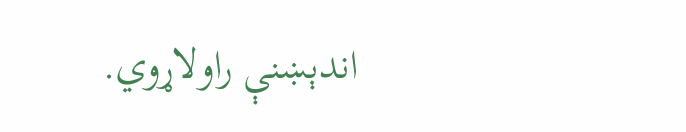اندېښنې راولاړوي.